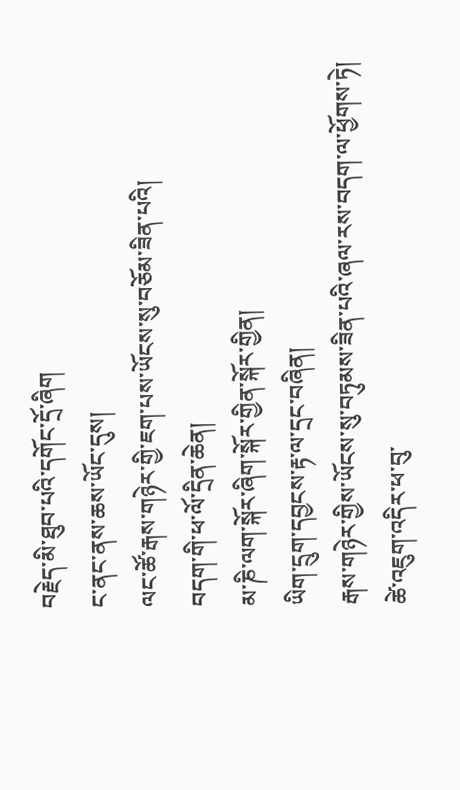བརྗེད་མི་ཐུབ་པའི་དགོང་དྲོ་ཞིག
ང་ནང་ནས་ཆས་ཡོང་དུས།
ལང་ཚོ་རྒས་གཉེར་གྱི་ཇག་པས་ཡོངས་སུ་བཅོམ་ཟིན་པའི།
བདག་གི་ཕ་ལོ་དྲིན་ཆེན།
མ་ཎི་ལག་སྐོར་ཞིག་སྐོར་གྱིན་སྐོར་གྱིན།
ཡིག་དྲུག་དབྱངས་རྟ་ལ་དྲང་བཞིན།
རྒས་གཉེར་གྱིས་ཡོངས་སུ་བཏུམས་ཟིན་པའི་ཞལ་རས་བདག་ལ་ཕྱོགས་ཏེ།
ཚེ་འཇུག་འདིར་ཕ་བུ་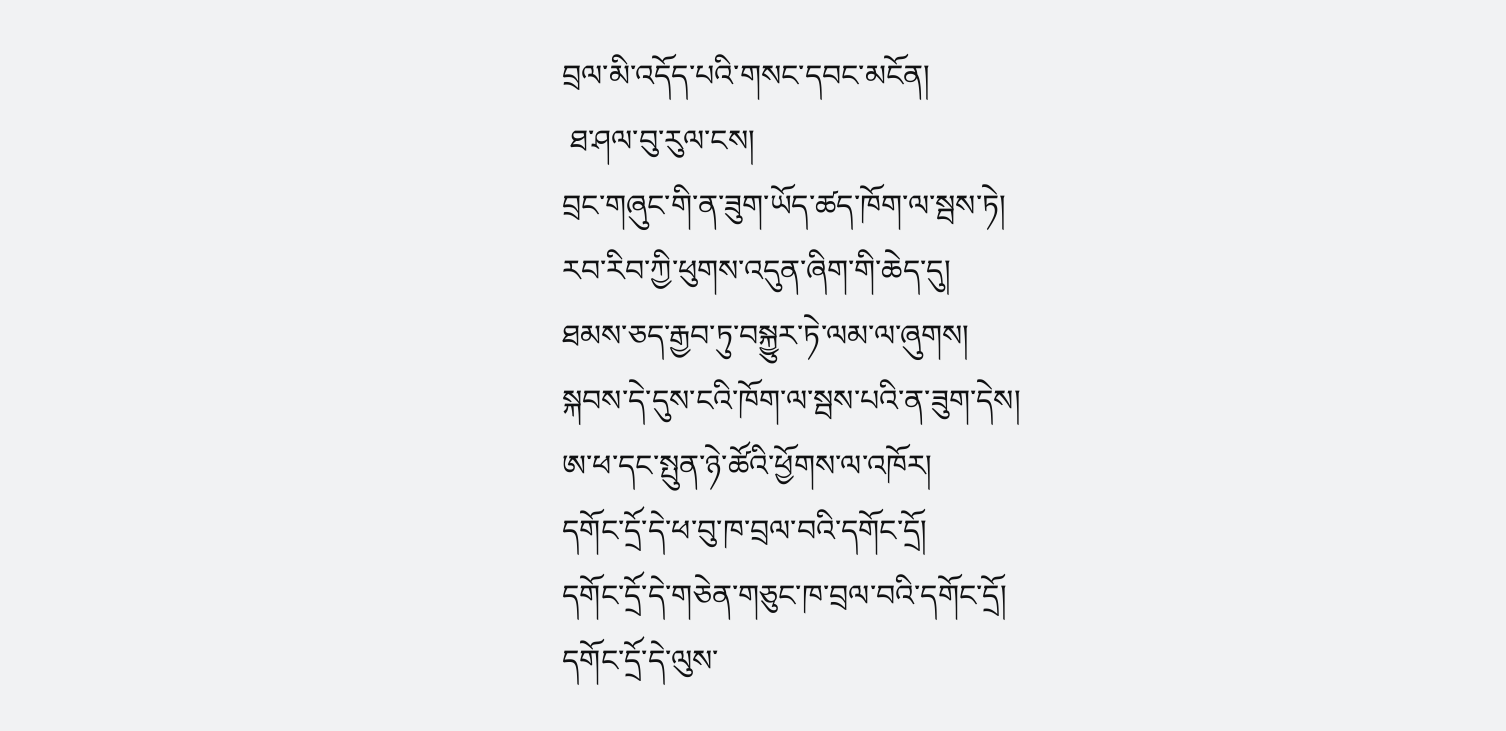བྲལ་མི་འདོད་པའི་གསང་དབང་མངོན།
 ཐ་ཤལ་བུ་རུལ་ངས།
བྲང་གཞུང་གི་ན་ཟུག་ཡོད་ཚད་ཁོག་ལ་སྦས་ཏེ།
རབ་རིབ་ཀྱི་ཕུགས་འདུན་ཞིག་གི་ཆེད་དུ།
ཐམས་ཅད་རྒྱབ་ཏུ་བསྐྱུར་ཏེ་ལམ་ལ་ཞུགས།
སྐབས་དེ་དུས་ངའི་ཁོག་ལ་སྦས་པའི་ན་ཟུག་དེས།
ཨ་ཕ་དང་སྤུན་ཉེ་ཚོའི་ཕྱོགས་ལ་འཁོར།
དགོང་དྲོ་དེ་ཕ་བུ་ཁ་བྲལ་བའི་དགོང་དྲོ།
དགོང་དྲོ་དེ་གཅེན་གཅུང་ཁ་བྲལ་བའི་དགོང་དྲོ།
དགོང་དྲོ་དེ་ལུས་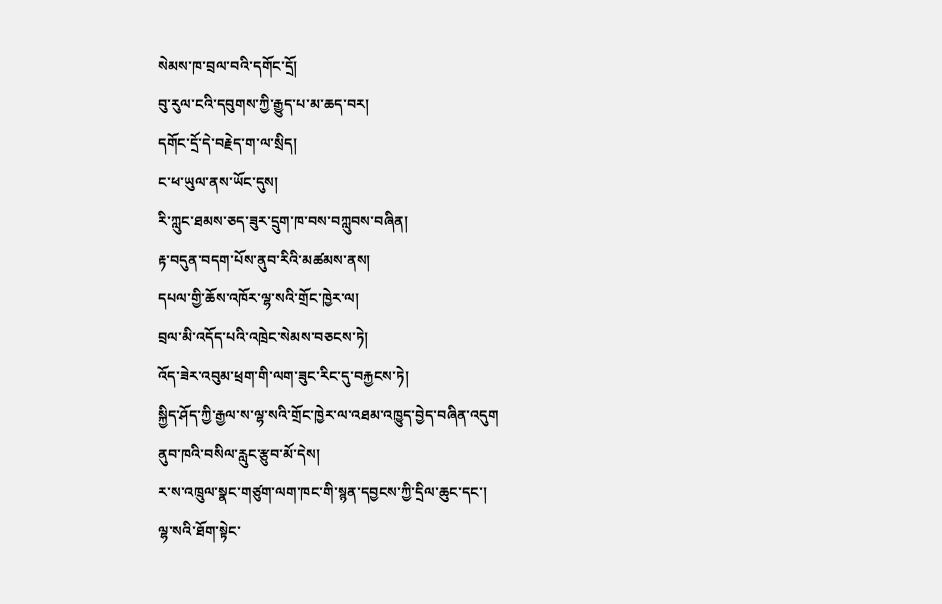སེམས་ཁ་བྲལ་བའི་དགོང་དྲོ།
བུ་རུལ་ངའི་དབུགས་ཀྱི་རྒྱུད་པ་མ་ཆད་བར།
དགོང་དྲོ་དེ་བརྗེད་ག་ལ་སྲིད།
ང་ཕ་ཡུལ་ནས་ཡོང་དུས།
རི་ཀླུང་ཐམས་ཅད་ཟུར་དྲུག་ཁ་བས་བཀླུབས་བཞིན།
རྟ་བདུན་བདག་པོས་ནུབ་རིའི་མཚམས་ནས།
དཔལ་གྱི་ཆོས་འཁོར་ལྷ་སའི་གྲོང་ཁྱེར་ལ།
བྲལ་མི་འདོད་པའི་འཁྲེང་སེམས་བཅངས་ཏེ།
འོད་ཟེར་འབུམ་ཕྲག་གི་ལག་ཟུང་རིང་དུ་བརྐྱངས་ཏེ།
སྐྱིད་ཤོད་ཀྱི་རྒྱལ་ས་ལྷ་སའི་གྲོང་ཁྱེར་ལ་འཐམ་འཁྱུད་བྱེད་བཞིན་འདུག
ནུབ་ཁའི་བསིལ་རླུང་རྩུབ་མོ་དེས།
ར་ས་འཁྲུལ་སྣང་གཙུག་ལག་ཁང་གི་སྙན་དབྱངས་ཀྱི་དྲིལ་ཆུང་དང་།
ལྷ་སའི་ཐོག་སྟེང་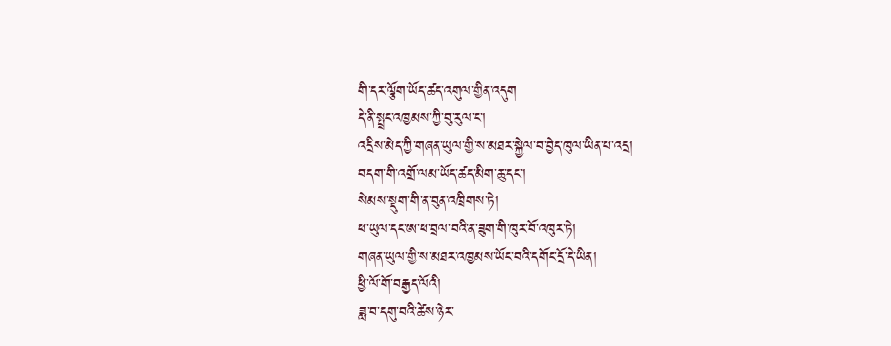གི་དར་ལྕོག་ཡོད་ཚད་འགུལ་གྱིན་འདུག
དེ་ནི་སྤྲང་འཁྱམས་ཀྱི་བུ་རུལ་ང་།
འདྲིས་མེད་ཀྱི་གཞན་ཡུལ་གྱི་ས་མཐར་སྐྱེལ་བ་བྱེད་ཁུལ་ཡིན་པ་འདྲ།
བདག་གི་འགྲོ་ལམ་ཡོད་ཚད་མིག་ཆུ་དང་།
སེམས་སྡུག་གི་ན་བུན་འཁྲིགས་ཏེ།
ཕ་ཡུལ་དང་ཨ་ཕ་བྲལ་བའི་ན་ཟུག་གི་ཁུར་བོ་འཁུར་ཏེ།
གཞན་ཡུལ་གྱི་ས་མཐར་འཁྱམས་ཡོང་བའི་དགོང་དྲོ་དེ་ཡིན།
ཕྱི་ལོ་གོ་བརྒྱད་ལོའི།
ཟླ་བ་དགུ་བའི་ཚེས་ཉེར་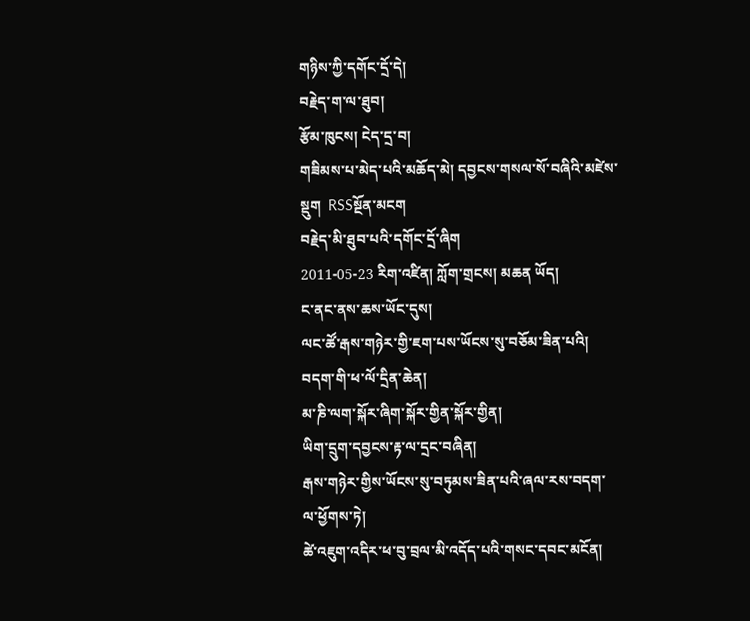གཉིས་ཀྱི་དགོང་དྲོ་དེ།
བརྗེད་ག་ལ་ཐུབ།
རྩོམ་ཁུངས། ངེད་དྲ་བ།
གཟིམས་པ་མེད་པའི་མཆོད་མེ། དབྱངས་གསལ་སོ་བཞིའི་མཛེས་སྡུག  RSSསྔོན་མངག
བརྗེད་མི་ཐུབ་པའི་དགོང་དྲོ་ཞིག
2011-05-23 རིག་འཛིན། ཀློག་གྲངས། མཆན ཡོད།
ང་ནང་ནས་ཆས་ཡོང་དུས།
ལང་ཚོ་རྒས་གཉེར་གྱི་ཇག་པས་ཡོངས་སུ་བཅོམ་ཟིན་པའི།
བདག་གི་ཕ་ལོ་དྲིན་ཆེན།
མ་ཎི་ལག་སྐོར་ཞིག་སྐོར་གྱིན་སྐོར་གྱིན།
ཡིག་དྲུག་དབྱངས་རྟ་ལ་དྲང་བཞིན།
རྒས་གཉེར་གྱིས་ཡོངས་སུ་བཏུམས་ཟིན་པའི་ཞལ་རས་བདག་ལ་ཕྱོགས་ཏེ།
ཚེ་འཇུག་འདིར་ཕ་བུ་བྲལ་མི་འདོད་པའི་གསང་དབང་མངོན།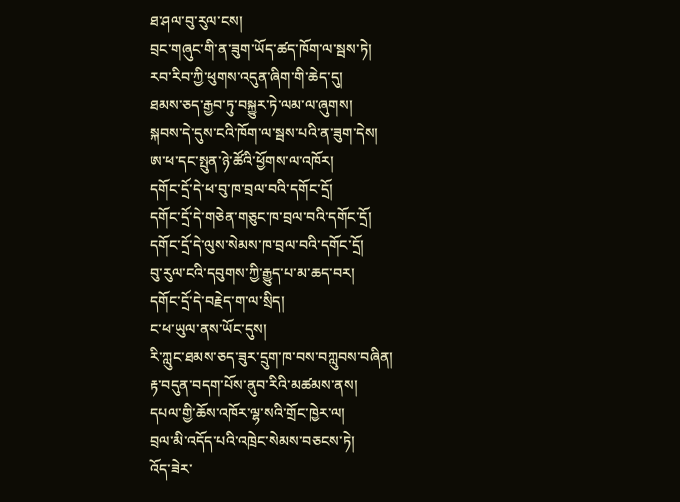ཐ་ཤལ་བུ་རུལ་ངས།
བྲང་གཞུང་གི་ན་ཟུག་ཡོད་ཚད་ཁོག་ལ་སྦས་ཏེ།
རབ་རིབ་ཀྱི་ཕུགས་འདུན་ཞིག་གི་ཆེད་དུ།
ཐམས་ཅད་རྒྱབ་ཏུ་བསྐྱུར་ཏེ་ལམ་ལ་ཞུགས།
སྐབས་དེ་དུས་ངའི་ཁོག་ལ་སྦས་པའི་ན་ཟུག་དེས།
ཨ་ཕ་དང་སྤུན་ཉེ་ཚོའི་ཕྱོགས་ལ་འཁོར།
དགོང་དྲོ་དེ་ཕ་བུ་ཁ་བྲལ་བའི་དགོང་དྲོ།
དགོང་དྲོ་དེ་གཅེན་གཅུང་ཁ་བྲལ་བའི་དགོང་དྲོ།
དགོང་དྲོ་དེ་ལུས་སེམས་ཁ་བྲལ་བའི་དགོང་དྲོ།
བུ་རུལ་ངའི་དབུགས་ཀྱི་རྒྱུད་པ་མ་ཆད་བར།
དགོང་དྲོ་དེ་བརྗེད་ག་ལ་སྲིད།
ང་ཕ་ཡུལ་ནས་ཡོང་དུས།
རི་ཀླུང་ཐམས་ཅད་ཟུར་དྲུག་ཁ་བས་བཀླུབས་བཞིན།
རྟ་བདུན་བདག་པོས་ནུབ་རིའི་མཚམས་ནས།
དཔལ་གྱི་ཆོས་འཁོར་ལྷ་སའི་གྲོང་ཁྱེར་ལ།
བྲལ་མི་འདོད་པའི་འཁྲེང་སེམས་བཅངས་ཏེ།
འོད་ཟེར་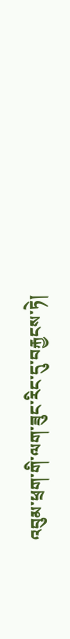འབུམ་ཕྲག་གི་ལག་ཟུང་རིང་དུ་བརྐྱངས་ཏེ།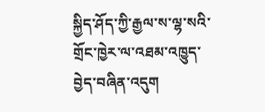སྐྱིད་ཤོད་ཀྱི་རྒྱལ་ས་ལྷ་སའི་གྲོང་ཁྱེར་ལ་འཐམ་འཁྱུད་བྱེད་བཞིན་འདུག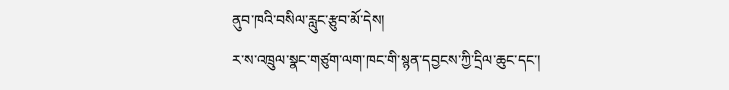ནུབ་ཁའི་བསིལ་རླུང་རྩུབ་མོ་དེས།
ར་ས་འཁྲུལ་སྣང་གཙུག་ལག་ཁང་གི་སྙན་དབྱངས་ཀྱི་དྲིལ་ཆུང་དང་།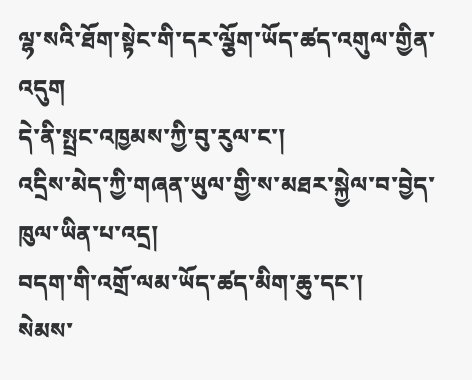ལྷ་སའི་ཐོག་སྟེང་གི་དར་ལྕོག་ཡོད་ཚད་འགུལ་གྱིན་འདུག
དེ་ནི་སྤྲང་འཁྱམས་ཀྱི་བུ་རུལ་ང་།
འདྲིས་མེད་ཀྱི་གཞན་ཡུལ་གྱི་ས་མཐར་སྐྱེལ་བ་བྱེད་ཁུལ་ཡིན་པ་འདྲ།
བདག་གི་འགྲོ་ལམ་ཡོད་ཚད་མིག་ཆུ་དང་།
སེམས་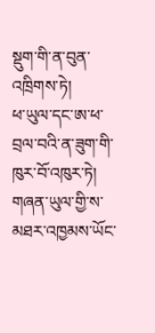སྡུག་གི་ན་བུན་འཁྲིགས་ཏེ།
ཕ་ཡུལ་དང་ཨ་ཕ་བྲལ་བའི་ན་ཟུག་གི་ཁུར་བོ་འཁུར་ཏེ།
གཞན་ཡུལ་གྱི་ས་མཐར་འཁྱམས་ཡོང་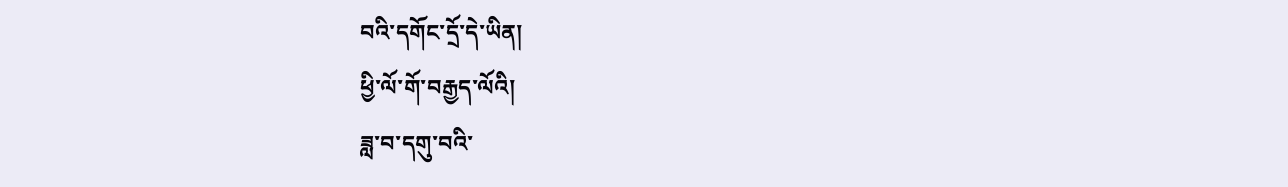བའི་དགོང་དྲོ་དེ་ཡིན།
ཕྱི་ལོ་གོ་བརྒྱད་ལོའི།
ཟླ་བ་དགུ་བའི་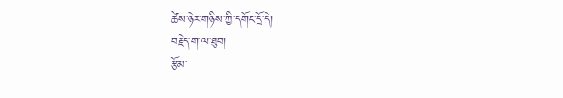ཚེས་ཉེར་གཉིས་ཀྱི་དགོང་དྲོ་དེ།
བརྗེད་ག་ལ་ཐུབ།
རྩོམ་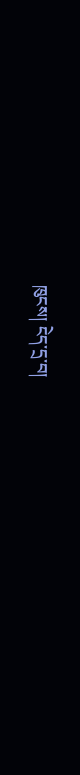ཁུངས། ངེད་དྲ་བ།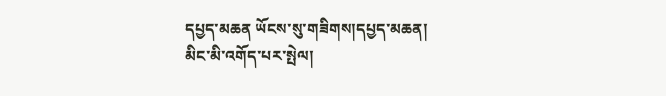དཔྱད་མཆན ཡོངས་སུ་གཟིགས།དཔྱད་མཆན།
མིང་མི་འགོད་པར་སྤེལ།